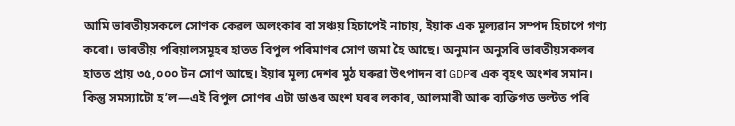আমি ভাৰতীয়সকলে সোণক কেৱল অলংকাৰ বা সঞ্চয় হিচাপেই নাচায়, ইয়াক এক মূল্যৱান সম্পদ হিচাপে গণ্য কৰো। ভাৰতীয় পৰিয়ালসমূহৰ হাতত বিপুল পৰিমাণৰ সোণ জমা হৈ আছে। অনুমান অনুসৰি ভাৰতীয়সকলৰ হাতত প্ৰায় ৩৫,০০০ টন সোণ আছে। ইয়াৰ মূল্য দেশৰ মুঠ ঘৰুৱা উৎপাদন বা GDPৰ এক বৃহৎ অংশৰ সমান।
কিন্তু সমস্যাটো হ’ল—এই বিপুল সোণৰ এটা ডাঙৰ অংশ ঘৰৰ লকাৰ, আলমাৰী আৰু ব্যক্তিগত ভল্টত পৰি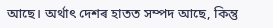আছে। অৰ্থাৎ দেশৰ হাতত সম্পদ আছে, কিন্তু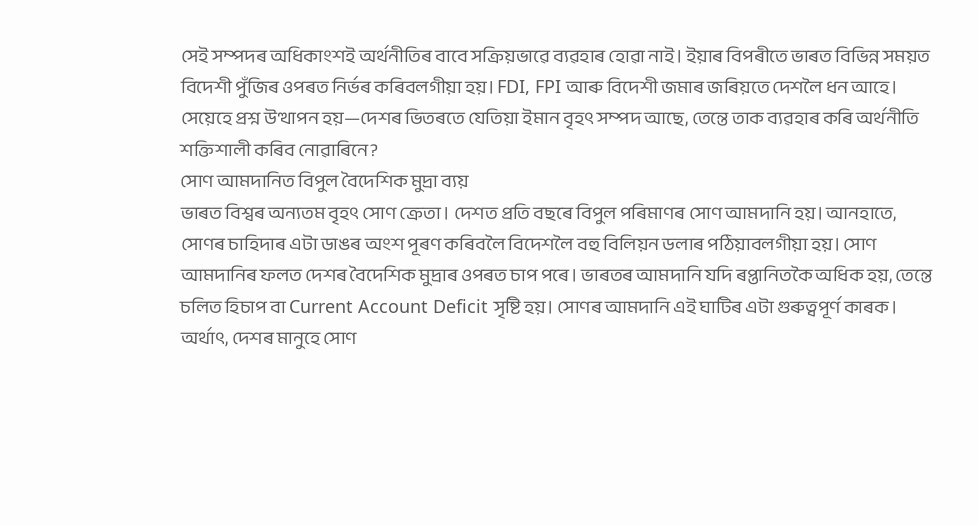সেই সম্পদৰ অধিকাংশই অৰ্থনীতিৰ বাবে সক্ৰিয়ভাৱে ব্যৱহাৰ হোৱা নাই। ইয়াৰ বিপৰীতে ভাৰত বিভিন্ন সময়ত বিদেশী পুঁজিৰ ওপৰত নিৰ্ভৰ কৰিবলগীয়া হয়। FDI, FPI আৰু বিদেশী জমাৰ জৰিয়তে দেশলৈ ধন আহে। সেয়েহে প্ৰশ্ন উত্থাপন হয়—দেশৰ ভিতৰতে যেতিয়া ইমান বৃহৎ সম্পদ আছে, তেন্তে তাক ব্যৱহাৰ কৰি অৰ্থনীতি শক্তিশালী কৰিব নোৱাৰিনে?
সোণ আমদানিত বিপুল বৈদেশিক মুদ্ৰা ব্যয়
ভাৰত বিশ্বৰ অন্যতম বৃহৎ সোণ ক্ৰেতা। দেশত প্ৰতি বছৰে বিপুল পৰিমাণৰ সোণ আমদানি হয়। আনহাতে, সোণৰ চাহিদাৰ এটা ডাঙৰ অংশ পূৰণ কৰিবলৈ বিদেশলৈ বহু বিলিয়ন ডলাৰ পঠিয়াবলগীয়া হয়। সোণ আমদানিৰ ফলত দেশৰ বৈদেশিক মুদ্ৰাৰ ওপৰত চাপ পৰে। ভাৰতৰ আমদানি যদি ৰপ্তানিতকৈ অধিক হয়, তেন্তে চলিত হিচাপ বা Current Account Deficit সৃষ্টি হয়। সোণৰ আমদানি এই ঘাটিৰ এটা গুৰুত্বপূৰ্ণ কাৰক। অৰ্থাৎ, দেশৰ মানুহে সোণ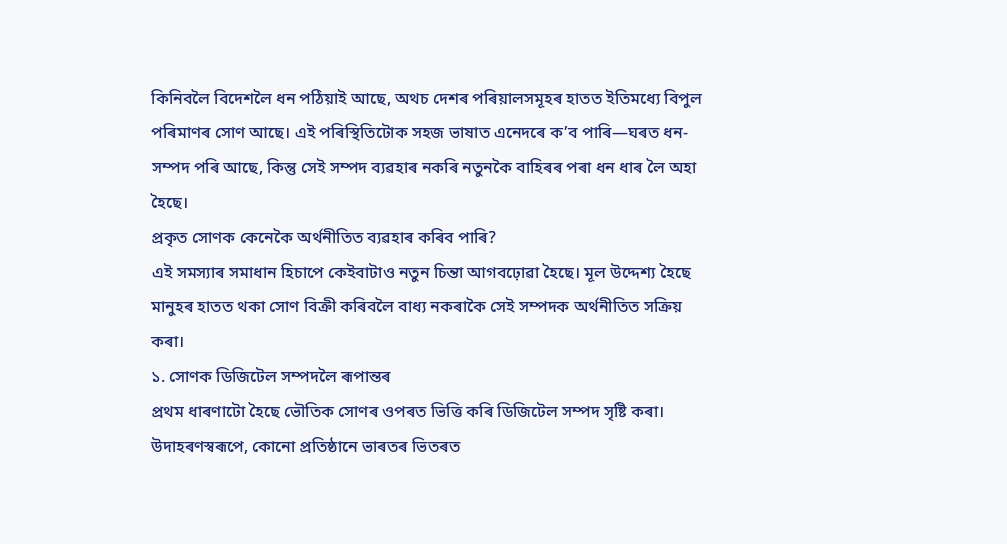কিনিবলৈ বিদেশলৈ ধন পঠিয়াই আছে, অথচ দেশৰ পৰিয়ালসমূহৰ হাতত ইতিমধ্যে বিপুল পৰিমাণৰ সোণ আছে। এই পৰিস্থিতিটোক সহজ ভাষাত এনেদৰে ক’ব পাৰি—ঘৰত ধন-সম্পদ পৰি আছে, কিন্তু সেই সম্পদ ব্যৱহাৰ নকৰি নতুনকৈ বাহিৰৰ পৰা ধন ধাৰ লৈ অহা হৈছে।
প্ৰকৃত সোণক কেনেকৈ অৰ্থনীতিত ব্যৱহাৰ কৰিব পাৰি?
এই সমস্যাৰ সমাধান হিচাপে কেইবাটাও নতুন চিন্তা আগবঢ়োৱা হৈছে। মূল উদ্দেশ্য হৈছে মানুহৰ হাতত থকা সোণ বিক্ৰী কৰিবলৈ বাধ্য নকৰাকৈ সেই সম্পদক অৰ্থনীতিত সক্ৰিয় কৰা।
১. সোণক ডিজিটেল সম্পদলৈ ৰূপান্তৰ
প্ৰথম ধাৰণাটো হৈছে ভৌতিক সোণৰ ওপৰত ভিত্তি কৰি ডিজিটেল সম্পদ সৃষ্টি কৰা।
উদাহৰণস্বৰূপে, কোনো প্ৰতিষ্ঠানে ভাৰতৰ ভিতৰত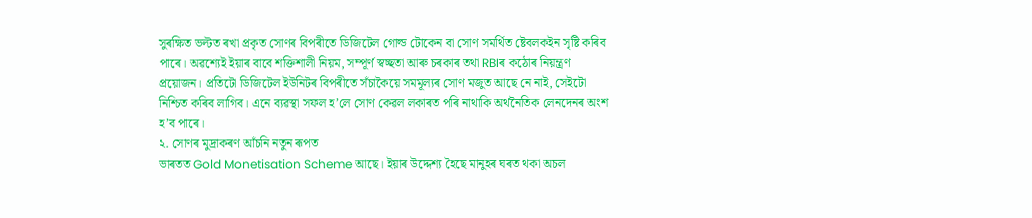সুৰক্ষিত ভল্টত ৰখা প্ৰকৃত সোণৰ বিপৰীতে ডিজিটেল গোল্ড টোকেন বা সোণ সমৰ্থিত ষ্টেবলকইন সৃষ্টি কৰিব পাৰে। অৱশ্যেই ইয়াৰ বাবে শক্তিশালী নিয়ম, সম্পূৰ্ণ স্বচ্ছতা আৰু চৰকাৰ তথা RBIৰ কঠোৰ নিয়ন্ত্ৰণ প্ৰয়োজন। প্ৰতিটো ডিজিটেল ইউনিটৰ বিপৰীতে সঁচাকৈয়ে সমমূল্যৰ সোণ মজুত আছে নে নাই, সেইটো নিশ্চিত কৰিব লাগিব। এনে ব্যৱস্থা সফল হ’লে সোণ কেৱল লকাৰত পৰি নাথাকি অৰ্থনৈতিক লেনদেনৰ অংশ হ’ব পাৰে।
২. সোণৰ মুদ্ৰাকৰণ আঁচনি নতুন ৰূপত
ভাৰতত Gold Monetisation Scheme আছে। ইয়াৰ উদ্দেশ্য হৈছে মানুহৰ ঘৰত থকা অচল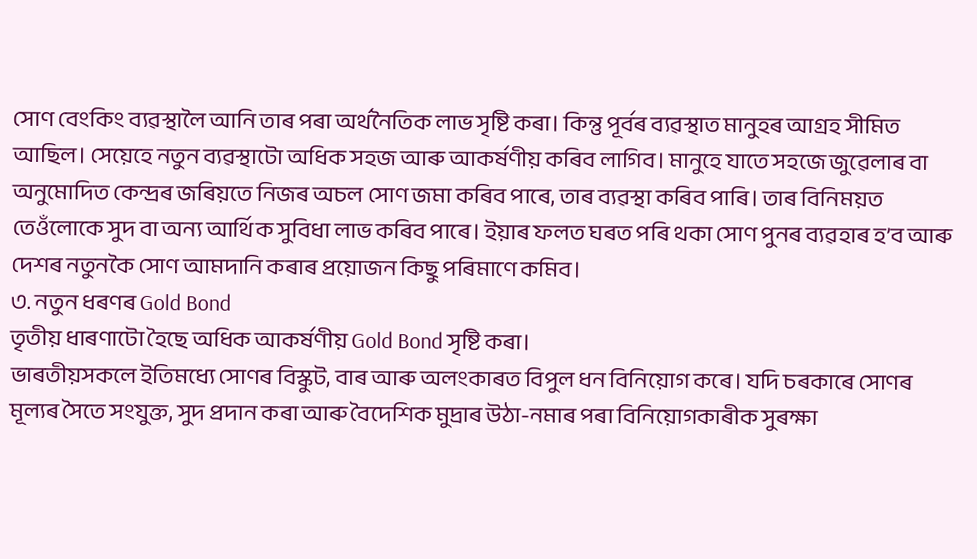সোণ বেংকিং ব্যৱস্থালৈ আনি তাৰ পৰা অৰ্থনৈতিক লাভ সৃষ্টি কৰা। কিন্তু পূৰ্বৰ ব্যৱস্থাত মানুহৰ আগ্ৰহ সীমিত আছিল। সেয়েহে নতুন ব্যৱস্থাটো অধিক সহজ আৰু আকৰ্ষণীয় কৰিব লাগিব। মানুহে যাতে সহজে জুৱেলাৰ বা অনুমোদিত কেন্দ্ৰৰ জৰিয়তে নিজৰ অচল সোণ জমা কৰিব পাৰে, তাৰ ব্যৱস্থা কৰিব পাৰি। তাৰ বিনিময়ত তেওঁলোকে সুদ বা অন্য আৰ্থিক সুবিধা লাভ কৰিব পাৰে। ইয়াৰ ফলত ঘৰত পৰি থকা সোণ পুনৰ ব্যৱহাৰ হ’ব আৰু দেশৰ নতুনকৈ সোণ আমদানি কৰাৰ প্ৰয়োজন কিছু পৰিমাণে কমিব।
৩. নতুন ধৰণৰ Gold Bond
তৃতীয় ধাৰণাটো হৈছে অধিক আকৰ্ষণীয় Gold Bond সৃষ্টি কৰা।
ভাৰতীয়সকলে ইতিমধ্যে সোণৰ বিস্কুট, বাৰ আৰু অলংকাৰত বিপুল ধন বিনিয়োগ কৰে। যদি চৰকাৰে সোণৰ মূল্যৰ সৈতে সংযুক্ত, সুদ প্ৰদান কৰা আৰু বৈদেশিক মুদ্ৰাৰ উঠা-নমাৰ পৰা বিনিয়োগকাৰীক সুৰক্ষা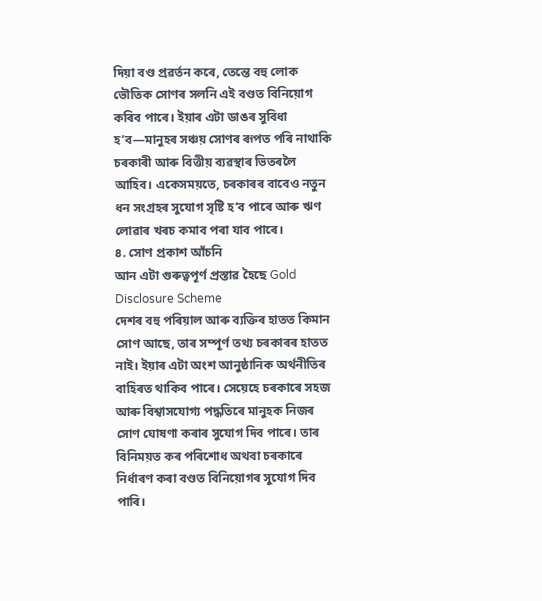দিয়া বণ্ড প্ৰৱৰ্তন কৰে, তেন্তে বহু লোক ভৌতিক সোণৰ সলনি এই বণ্ডত বিনিয়োগ কৰিব পাৰে। ইয়াৰ এটা ডাঙৰ সুবিধা হ’ব—মানুহৰ সঞ্চয় সোণৰ ৰূপত পৰি নাথাকি চৰকাৰী আৰু বিত্তীয় ব্যৱস্থাৰ ভিতৰলৈ আহিব। একেসময়তে, চৰকাৰৰ বাবেও নতুন ধন সংগ্ৰহৰ সুযোগ সৃষ্টি হ’ব পাৰে আৰু ঋণ লোৱাৰ খৰচ কমাব পৰা যাব পাৰে।
৪. সোণ প্ৰকাশ আঁচনি
আন এটা গুৰুত্বপূৰ্ণ প্ৰস্তাৱ হৈছে Gold Disclosure Scheme
দেশৰ বহু পৰিয়াল আৰু ব্যক্তিৰ হাতত কিমান সোণ আছে, তাৰ সম্পূৰ্ণ তথ্য চৰকাৰৰ হাতত নাই। ইয়াৰ এটা অংশ আনুষ্ঠানিক অৰ্থনীতিৰ বাহিৰত থাকিব পাৰে। সেয়েহে চৰকাৰে সহজ আৰু বিশ্বাসযোগ্য পদ্ধতিৰে মানুহক নিজৰ সোণ ঘোষণা কৰাৰ সুযোগ দিব পাৰে। তাৰ বিনিময়ত কৰ পৰিশোধ অথবা চৰকাৰে নিৰ্ধাৰণ কৰা বণ্ডত বিনিয়োগৰ সুযোগ দিব পাৰি।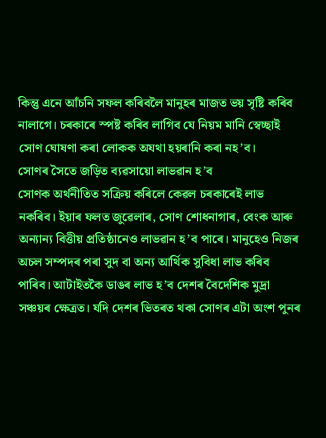কিন্তু এনে আঁচনি সফল কৰিবলৈ মানুহৰ মাজত ভয় সৃষ্টি কৰিব নালাগে। চৰকাৰে স্পষ্ট কৰিব লাগিব যে নিয়ম মানি স্বেচ্ছাই সোণ ঘোষণা কৰা লোকক অযথা হয়ৰানি কৰা নহ’ব।
সোণৰ সৈতে জড়িত ব্যৱসায়ো লাভৱান হ’ব
সোণক অৰ্থনীতিত সক্ৰিয় কৰিলে কেৱল চৰকাৰেই লাভ নকৰিব। ইয়াৰ ফলত জুৱেলাৰ, সোণ শোধনাগাৰ, বেংক আৰু অন্যান্য বিত্তীয় প্ৰতিষ্ঠানেও লাভৱান হ’ব পাৰে। মানুহেও নিজৰ অচল সম্পদৰ পৰা সুদ বা অন্য আৰ্থিক সুবিধা লাভ কৰিব পাৰিব। আটাইতকৈ ডাঙৰ লাভ হ’ব দেশৰ বৈদেশিক মুদ্ৰা সঞ্চয়ৰ ক্ষেত্ৰত। যদি দেশৰ ভিতৰত থকা সোণৰ এটা অংশ পুনৰ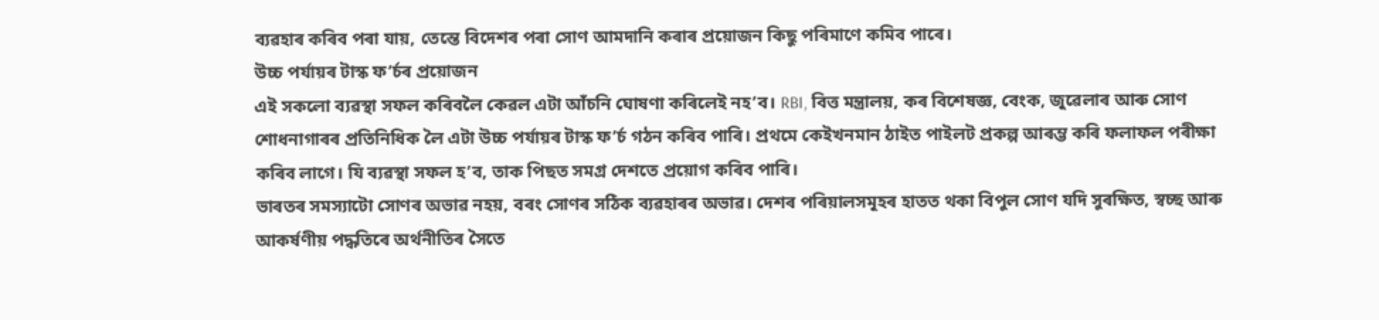ব্যৱহাৰ কৰিব পৰা যায়, তেন্তে বিদেশৰ পৰা সোণ আমদানি কৰাৰ প্ৰয়োজন কিছু পৰিমাণে কমিব পাৰে।
উচ্চ পৰ্যায়ৰ টাস্ক ফ’ৰ্চৰ প্ৰয়োজন
এই সকলো ব্যৱস্থা সফল কৰিবলৈ কেৱল এটা আঁচনি ঘোষণা কৰিলেই নহ’ব। RBI, বিত্ত মন্ত্ৰালয়, কৰ বিশেষজ্ঞ, বেংক, জুৱেলাৰ আৰু সোণ শোধনাগাৰৰ প্ৰতিনিধিক লৈ এটা উচ্চ পৰ্যায়ৰ টাস্ক ফ’ৰ্চ গঠন কৰিব পাৰি। প্ৰথমে কেইখনমান ঠাইত পাইলট প্ৰকল্প আৰম্ভ কৰি ফলাফল পৰীক্ষা কৰিব লাগে। যি ব্যৱস্থা সফল হ’ব, তাক পিছত সমগ্ৰ দেশতে প্ৰয়োগ কৰিব পাৰি।
ভাৰতৰ সমস্যাটো সোণৰ অভাৱ নহয়, বৰং সোণৰ সঠিক ব্যৱহাৰৰ অভাৱ। দেশৰ পৰিয়ালসমূহৰ হাতত থকা বিপুল সোণ যদি সুৰক্ষিত, স্বচ্ছ আৰু আকৰ্ষণীয় পদ্ধতিৰে অৰ্থনীতিৰ সৈতে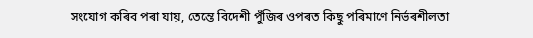সংযোগ কৰিব পৰা যায়, তেন্তে বিদেশী পুঁজিৰ ওপৰত কিছু পৰিমাণে নিৰ্ভৰশীলতা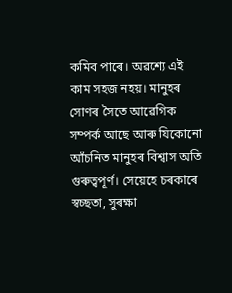কমিব পাৰে। অৱশ্যে এই কাম সহজ নহয়। মানুহৰ সোণৰ সৈতে আৱেগিক সম্পৰ্ক আছে আৰু যিকোনো আঁচনিত মানুহৰ বিশ্বাস অতি গুৰুত্বপূৰ্ণ। সেয়েহে চৰকাৰে স্বচ্ছতা, সুৰক্ষা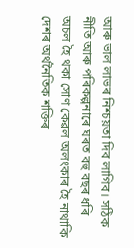আৰু ভাল লাভৰ নিশ্চয়তা দিব লাগিব। সঠিক নীতি আৰু পৰিকল্পনাৰে ঘৰত বহু বছৰ ধৰি অচল হৈ থকা সোণ কেৱল অলংকাৰ হৈ নাথাকি দেশৰ অৰ্থনৈতিক শক্তিৰ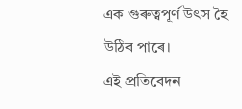এক গুৰুত্বপূৰ্ণ উৎস হৈ উঠিব পাৰে।
এই প্ৰতিবেদন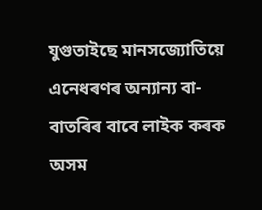যুগুতাইছে মানসজ্যোতিয়ে
এনেধৰণৰ অন্যান্য বা-বাতৰিৰ বাবে লাইক কৰক অসম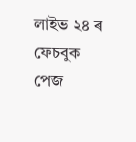লাইভ ২৪ ৰ ফেচবুক পেজ